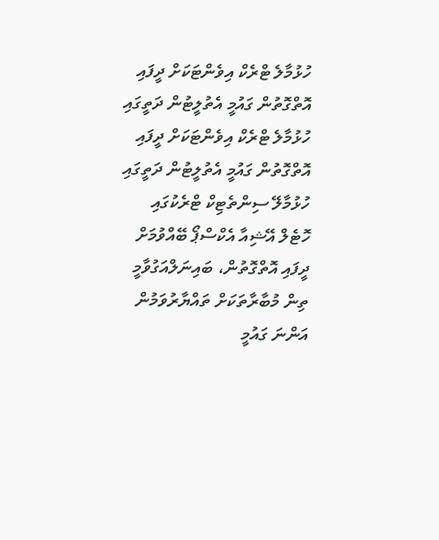ހުޅުމާލެ ޓްރެކް އިވެންޓަކަށް ދީފައި އޮތްގޮތުން ގައުމީ އެތުލީޓުން ދަތީގައި ހުޅުމާލެ ޓްރެކް އިވެންޓަކަށް ދީފައި އޮތްގޮތުން ގައުމީ އެތުލީޓުން ދަތީގައި
ހުޅުމާލޭ ސިންތެޓިކް ޓްރެކުގައި ހޮޓެލް އޭޝިއާ އެކްސްޕޯ ބޭއްވުމަށް ދީފައި އޮތްގޮތުން، ބައިނަލްއަގުވާމީ ތިން މުބާރާތަކަށް ތައްޔާރުވަމުން އަންނަ ގައުމީ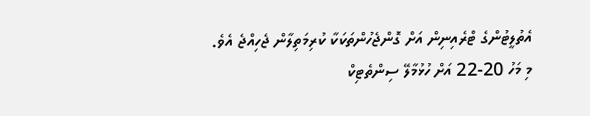އެތުލީޓުންގެ ޓްރެއިނިން އަށް ގޮންޖެހުންތަކަކާ ކުރިމަތިލާން ޖެހިއްޖެ އެވެ.
މި މަހު 20-22 އަށް ހުޅުމާލޭ ސިންތެޓިކް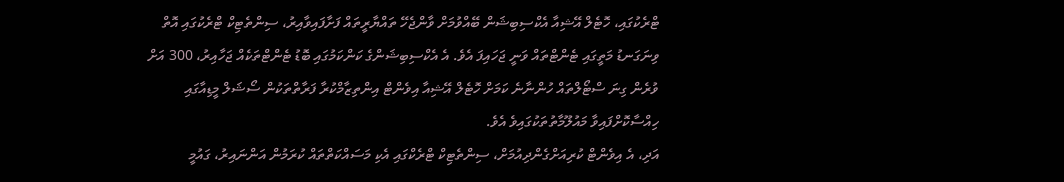ޓްރެކުގައި، ހޮޓެލް އޭޝިއާ އެކްސިބިޝަން ބޭއްވުމަށް ވާންޖެހޭ ތައްޔާރީތައް ފަށާފައިވާއިރު، ސިންތެޓިކް ޓްރެކުގައި އޮތް ވިނަގަނޑު މަތީގައި ޓެންޓްތައް ވަނީ ޖަހައިފަ އެވެ. އެ އެކްސިބިޝަންގެ ކަންކަމުގައި ބޮޑު ޓެންޓްތަކެއް ޖަހާއިރު، 300 އަށް ވުރެން ގިނަ ސްޓޯލްތައް ހުންނާނެ ކަމަށް ހޮޓެލް އޭޝިއާ އިވެންޓް އިންތިޒާމްކުރާ ފަރާތްތަކުން ސޯޝަލް މީޑިއާގައި ހިއްސާކޮށްފައިވާ މައުލޫމާތުތަކުގައިވެ އެވެ.
އަދި، އެ އިވެންޓް ކުރިއަށްގެންދިއުމަށް، ސިންތެޓިކް ޓްރެކްގައި އެކި މަސައްކަތްތައް ކުރަމުން އަންނައިރު، ގައުމީ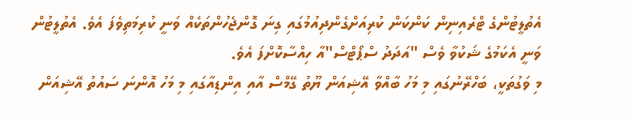އެތުލީޓުންގެ ޓްރެއިނިން ކަންކަން ކުރިއަށްގެންދިއުމުގައި ގިނަ ގޮންޖެހުންތަކެއް ވަނީ ކުރިމަތިވެފަ އެވެ. އެތުލީޓުން ވަނީ އެކަމުގެ ޝަކުވާ ވެސް "އަދަދު ސްޕޯޓްސް"އާ ހިއްސާކޮށްފަ އެވެ.
މި ވަގުތަކީ، ބަހްރޭނުގައި މި މަހު ބާއްވާ އޭޝިއަން ޔޫތު ގޭމްސް އާއި އިންޑިއާގައި މި މަހު އޮންނަ ސައުތު އޭޝިއަން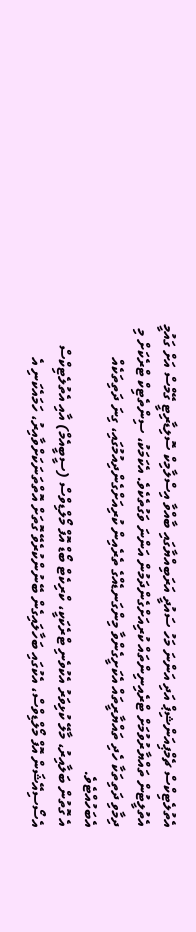އެތުލެޓިކްސް ޗެމްޕިއަންޝިޕް އަދި އަންނަ މަހު ސައުދީ އަރަބިއްޔާގައި ބާއްވާ އިސްލާމިކް ސޮލިޑާރިޓީ ގޭމްސް އަށް ގައުމީ އެތުލީޓުން ތައްޔާރުވުމަށް ޓްރެއިނިންތައް ކުރިއަށްގެންދަމުން އަންނަ ވަގުތެކެވެ. އެކަމަކު، ސިންތެޓިކް ޓްރެކަށް މި ދިމާވި ދަތިތަކާ ހެދި ތައްޔާރީތައް އެކަށީގެންވާ މިންގަނޑެއްގެ ތެރެއިން ކުރިއަށްގެންދިއުމުގައި، ގިނަ ދަތިތަކެއް އެބަހުއްޓެވެ.
އެ ގޮތުން ބަލާއިރު، މާލޭ ކުޅިވަރު އެކުވެނި ޓްރެކަކީ، ކްރިކެޓް ބޯޑް އޮފް މޯލްޑިވްސް (ސީބީއެމް) އާއި އެތުލެޓިކްސް އެސޯސިއޭޝަން އޮފް މޯލްޑިވްސް، އެކުގައި ބަހާލައިގެން ބޭނުންކުރެވޭ ގޮތަށް އޮތްތަނަކަށްވާއިރު، ހަމައެކަނި އެ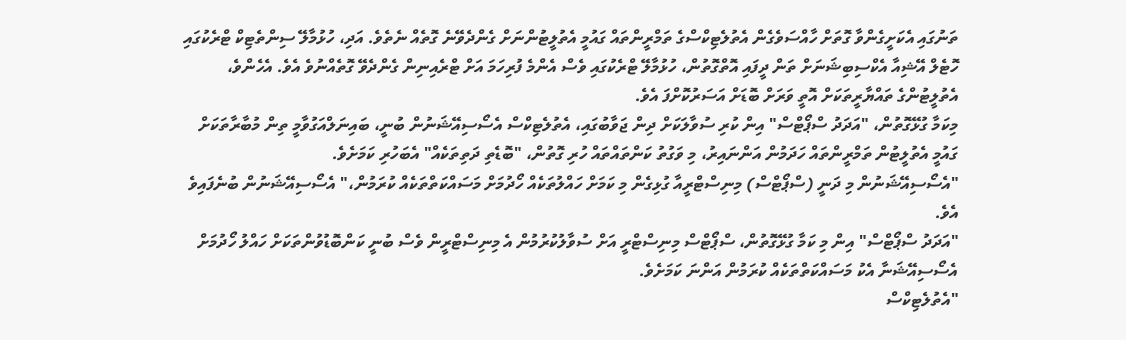ތަނުގައި އެކަށީގެންވާ ގޮތަށް ހާއްސަވެގެން އެތުލެޓިކްސްގެ ތަމްރީންތައް ގައުމީ އެތުލީޓުންނަށް ގެންދެވޭނެ ގޮތެއް ނެތެވެ. އަދި، ހުޅުމާލޭ ސިންތެޓިކް ޓްރެކުގައި ހޮޓެލް އޭޝިއާ އެކްސިބިޝަނަށް ތަން ދީފައި އޮތްގޮތުން، ހުޅުމާލޭ ޓްރެކުގައި ވެސް އެންމެ ފުރިހަމަ އަށް ޓްރެއިނިން ގެންދެވޭ ގޮތެއްނުވެ އެވެ. އެހެންވެ، އެތުލީޓުންގެ ތައްޔާރީތަކަށް އޮތީ ވަރަށް ބޮޑަށް އަސަރުކޮށްފަ އެވެ.
މިކަމާ ގުޅޭގޮތުން، "އަދަދު ސްޕޯޓްސް" އިން ކުރި ސުވާލަކަށް ދިން ޖަވާބުގައި، އެތުލެޓިކްސް އެސޯސިއޭޝަނުން ބުނީ، ބައިނަލްއަގުވާމީ ތިން މުބާރާތަކަށް ގައުމީ އެތުލީޓުން ތަމްރީންތައް ހަދަމުން އަންނައިރު، މި ވަގުތު ކަންތައްތައް ހުރި ގޮތުން، "ބޮޑެތި ދަތިތަކެއް" އެބަހުރި ކަމަށެވެ.
"އެސޯސިއޭޝަނުން މި ދަނީ (ސްޕޯޓްސް) މިނިސްޓްރީއާ ގުޅިގެން މި ކަމަށް ހައްލުތަކެއް ހޯދުމަށް މަސައްކަތްތަކެއް ކުރަމުން،" އެސޯސިއޭޝަނުން ބުނެފައިވެ އެވެ.
"އަދަދު ސްޕޯޓްސް" އިން މި ކަމާ ގުޅޭގޮތުން، ސްޕޯޓްސް މިނިސްޓްރީ އަށް ސުވާލުކުރުމުން އެ މިނިސްޓްރީން ވެސް ބުނީ ކަންބޮޑުވުންތަކަށް ހައްލު ހޯދުމަށް އެސޯސިއޭޝަނާ އެކު މަސައްކަތްތަކެއް ކުރަމުން އަންނަ ކަމަށެވެ.
"އެތުލެޓިކްސް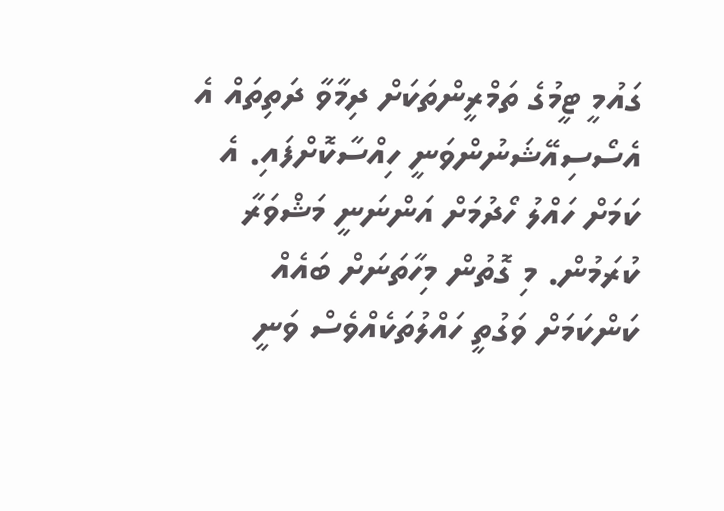ގައުމީ ޓީމުގެ ތަމްރީންތަކަށް ދިމާވާ ދަތިތައް އެ އެސޯސިއޭޝަނުންވަނީ ހިއްސާކޮށްފައި. އެ ކަމަށް ހައްލު ހޯދުމަށް އަންނަނީ މަޝްވަރާ ކުރަމުން. މި ގޮތުން މިހާތަނަށް ބައެއް ކަންކަމަށް ވަގުތީ ހައްލުތަކެއްވެސް ވަނީ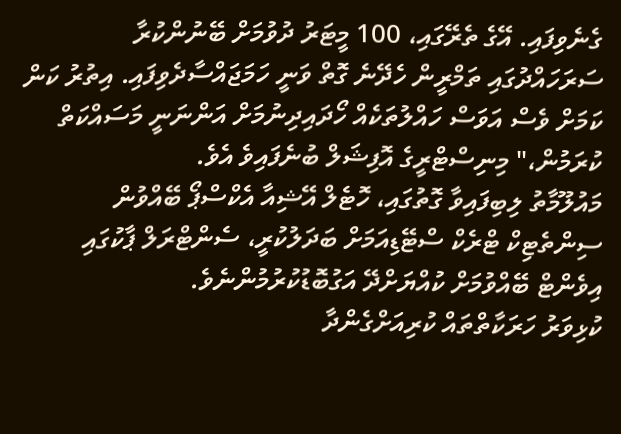ގެނެވިފައި. އޭގެ ތެރޭގައި، 100 މީޓަރު ދުވުމަށް ބޭނުންކުރާ ސަރަހައްދުގައި ތަމްރީން ހެދޭނެ ގޮތް ވަނީ ހަމަޖައްސާދެވިފައި. އިތުރު ކަން ކަމަށް ވެސް އަވަސް ހައްލުތަކެއް ހޯދައިދިނުމަށް އަންނަނީ މަސައްކަތް ކުރަމުން،" މިނިސްޓްރީގެ އޮފިޝަލް ބުނެފައިވެ އެވެ.
މައުލޫމާތު ލިބިފައިވާ ގޮތުގައި، ހޮޓެލް އޭޝިއާ އެކްސްޕޯ ބޭއްވުން ސިންތެޓިކް ޓްރެކް ސްޓޭޑިއަމަށް ބަދަލުކުރީ، ސެންޓްރަލް ޕާކުގައި އިވެންޓް ބޭއްވުމަށް ކުއްޔަށްދޭ އަގުބޮޑުކުރުމުންނެވެ.
ކުޅިވަރު ހަރަކާތްތައް ކުރިއަށްގެންދާ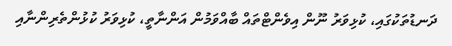ދަނޑުތަކުގައި، ކުޅިވަރު ނޫން އިވެންޓްތައް ބާއްވަމުން އަންނާތީ، ކުޅިވަރު ކުޅުންތެރިންނާއި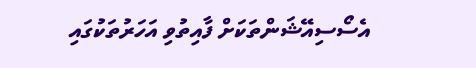އެސޯސިއޭޝަންތަކަށް ފާއިތުވި އަހަރުތަކުގައި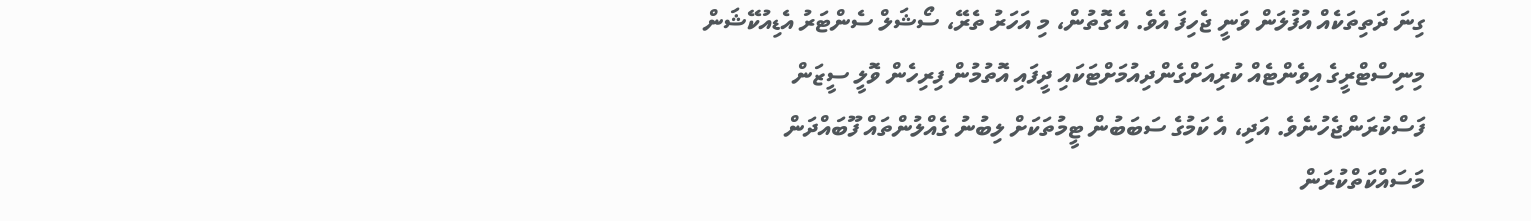ގިނަ ދަތިތަކެއް އުފުލަން ވަނީ ޖެހިފަ އެވެ. އެ ގޮތުން، މި އަހަރު ތެރޭ، ސޯޝަލް ސެންޓަރު އެޑިއުކޭޝަން މިނިސްޓްރީގެ އިވެންޓެއް ކުރިއަށްގެންދިއުމަށްޓަކައި ދީފައި އޮތުމުން ފިރިހެން ވޮލީ ސީޒަން ފަސްކުރަންޖެހުނެވެ. އަދި، އެ ކަމުގެ ސަބަބުން ޓީމުތަކަށް ލިބުނު ގެއްލުންތައް ފޫބައްދަން މަސައްކަތްކުރަން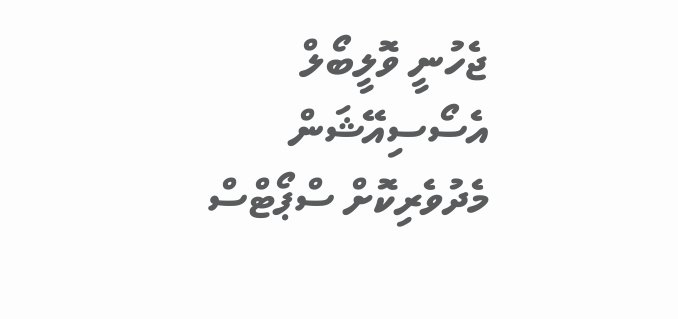ޖެހުނީ ވޮލީބޯލް އެސޯސިއޭޝަން މެދުވެރިކޮށް ސްޕޯޓްސް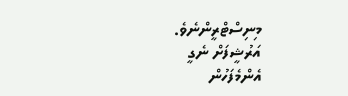މިނިސްޓްރީންނެވެ.
އަރުޝީފަށް ނެގީ
އެންމެފަހުން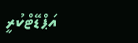އަޕްޑޭޓްކުރީ